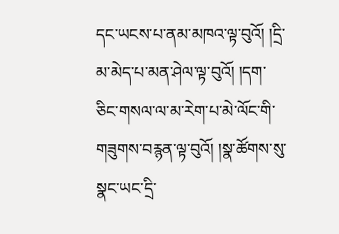དང་ཡངས་པ་ནམ་མཁའ་ལྟ་བུའོ། །དྲི་མ་མེད་པ་མན་ཤེལ་ལྟ་བུའོ། །དག་ཅིང་གསལ་ལ་མ་རེག་པ་མེ་ལོང་གི་གཟུགས་བརྙན་ལྟ་བུའོ། །སྣ་ཚོགས་སུ་སྣང་ཡང་དྲི་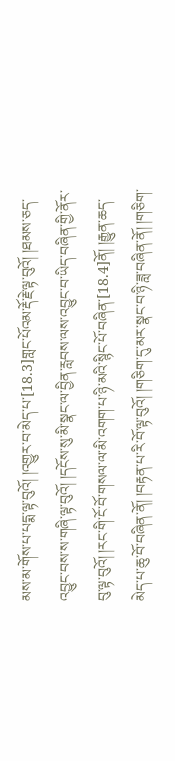མས་མ་གོས་པ་པདྨ་ལྟ་བུའོ། །འགྱུར་བ་མེད་པ་[18.3]གླང་པོའམ་རྡོ་རྗེ་ལྟ་བུའོ། །ཐམས་ཅད་འབྱུང་བས་ས་གཞི་ལྟ་བུའོ། །དངོས་སུ་མི་སྣང་ལ་བྱིན་རླབས་ལས་འབྱུང་བ་ཡིད་བཞིན་གྱི་ནོར་བུ་ལྟ་བུའོ། །རང་གི་ངོ་བོ་གསལ་ལ་མི་འགག་པ་ཉི་མའི་སྙིང་པོ་བཞིན་[18.4]ནོ། །རྒྱུན་ཆད་མེད་པ་ཆུ་བོ་བཞིན་ནོ། །བརྟན་པ་རི་བོ་ལྟ་བུའོ། །གཅིག་དུ་མར་སྣང་བ་ཉི་ཟླ་བཞིན་ནོ། །གཅིག་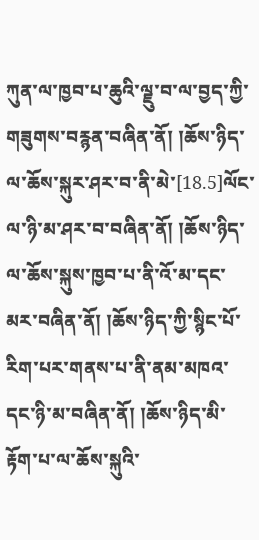ཀུན་ལ་ཁྱབ་པ་ཆུའི་ལྗུ་བ་ལ་བྱད་ཀྱི་གཟུགས་བརྙན་བཞིན་ནོ། །ཆོས་ཉིད་ལ་ཆོས་སྐུར་ཤར་བ་ནི་མེ་[18.5]ལོང་ལ་ཉི་མ་ཤར་བ་བཞིན་ནོ། །ཆོས་ཉིད་ལ་ཆོས་སྐུས་ཁྱབ་པ་ནི་འོ་མ་དང་མར་བཞིན་ནོ། །ཆོས་ཉིད་ཀྱི་སྙིང་པོ་རིག་པར་གནས་པ་ནི་ནམ་མཁའ་དང་ཉི་མ་བཞིན་ནོ། །ཆོས་ཉིད་མི་རྟོག་པ་ལ་ཆོས་སྐུའི་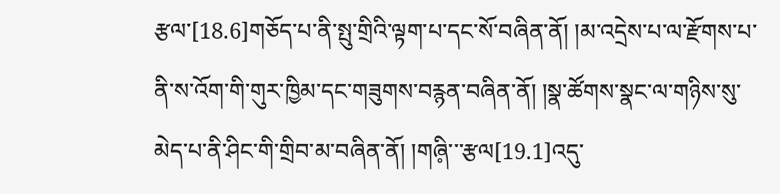རྩལ་[18.6]གཅོད་པ་ནི་སྤུ་གྲིའི་ལྟག་པ་དང་སོ་བཞིན་ནོ། །མ་འདྲེས་པ་ལ་རྫོགས་པ་ནི་ས་འོག་གི་གུར་ཁྱིམ་དང་གཟུགས་བརྙན་བཞིན་ནོ། །སྣ་ཚོགས་སྣང་ལ་གཉིས་སུ་མེད་པ་ནི་ཤིང་གི་གྲིབ་མ་བཞིན་ནོ། །གཞི༷་་་རྩལ[19.1]འདུ་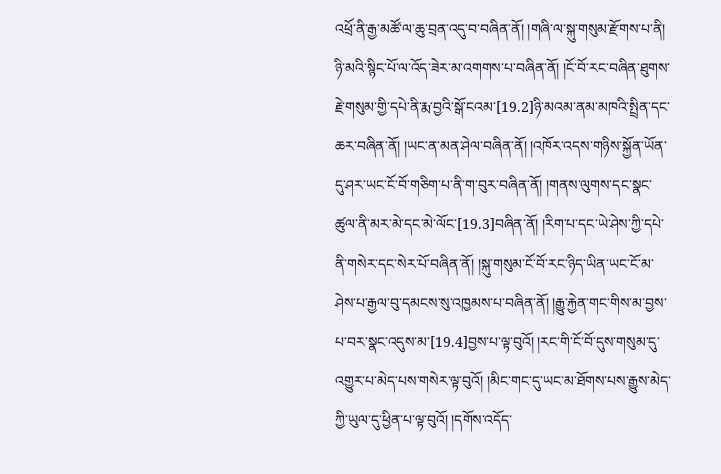འཕྲོ་ནི་རྒྱ་མཚོ་ལ་ཆུ་བྲན་འདུ་བ་བཞིན་ནོ། །གཞི་ལ་སྐུ་གསུམ་རྫོགས་པ་ནི། ཉི་མའི་སྙིང་པོ་ལ་འོད་ཟེར་མ་འགགས་པ་བཞིན་ནོ། །ངོ་བོ་རང་བཞིན་ཐུགས་རྗེ་གསུམ་གྱི་དཔེ་ནི་རྨ་བྱའི་སྒོ་ངའམ་[19.2]ཉི་མའམ་ནམ་མཁའི་སྤྲིན་དང་ཆར་བཞིན་ནོ། །ཡང་ན་མན་ཤེལ་བཞིན་ནོ། །འཁོར་འདས་གཉིས་སྐྱོན་ཡོན་དུ་ཤར་ཡང་ངོ་བོ་གཅིག་པ་ནི་ག་བུར་བཞིན་ནོ། །གནས་ལུགས་དང་སྣང་ཚུལ་ནི་མར་མེ་དང་མེ་ལོང་[19.3]བཞིན་ནོ། །རིག་པ་དང་ཡེ་ཤེས་ཀྱི་དཔེ་ནི་གསེར་དང་སེར་པོ་བཞིན་ནོ། །སྐུ་གསུམ་ངོ་བོ་རང་ཉིད་ཡིན་ཡང་ངོ་མ་ཤེས་པ་རྒྱལ་བུ་དམངས་སུ་འཁྱམས་པ་བཞིན་ནོ། །རྒྱུ་རྐྱེན་གང་གིས་མ་བྱས་པ་བར་སྣང་འདུས་མ་[19.4]བྱས་པ་ལྟ་བུའོ། །རང་གི་ངོ་བོ་དུས་གསུམ་དུ་འགྱུར་པ་མེད་པས་གསེར་ལྟ་བུའོ། །མིང་གང་དུ་ཡང་མ་ཐོགས་པས་རྒྱུས་མེད་ཀྱི་ཡུལ་དུ་ཕྱིན་པ་ལྟ་བུའོ། །དགོས་འདོད་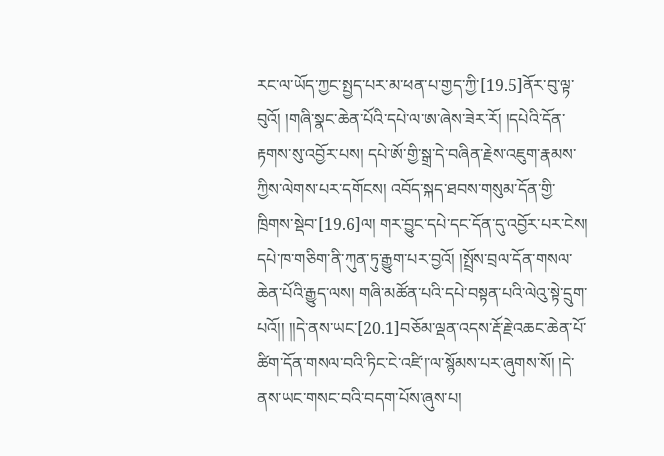རང་ལ་ཡོད་ཀྱང་སྤྱད་པར་མ་ཕན་པ་གྱད་ཀྱི་[19.5]ནོར་བུ་ལྟ་བུའོ། །གཞི་སྣང་ཆེན་པོའི་དཔེ་ལ་ཨ་ཞེས་ཟེར་རོ། །དཔེའི་དོན་རྟགས་སུ་འབྱོར་པས། དཔེ་ཨོ་གྱི་སྒྲ་དེ་བཞིན་རྗེས་འཇུག་རྣམས་ཀྱིས་ལེགས་པར་དགོངས། འབོད་སྐད་ཐབས་གསུམ་དོན་གྱི་ཁྲིགས་སྡེབ་[19.6]ལ། གར་བྱུང་དཔེ་དང་དོན་དུ་འབྱོར་པར་ངེས། དཔེ་ཁ་གཅིག་ནི་ཀུན་ཏུ་རྒྱུག་པར་བྱའོ། །སྤྲོས་བྲལ་དོན་གསལ་ཆེན་པོའི་རྒྱུད་ལས། གཞི་མཚོན་པའི་དཔེ་བསྟན་པའི་ལེའུ་སྟེ་དྲུག་པའོ།། །།དེ་ནས་ཡང་[20.1]བཅོམ་ལྡན་འདས་རྡོ་རྗེ་འཆང་ཆེན་པོ་ཚིག་དོན་གསལ་བའི་ཏིང་ངེ་འཛི་།་ལ་སྙོམས་པར་ཞུགས་སོ། །དེ་ནས་ཡང་གསང་བའི་བདག་པོས་ཞུས་པ།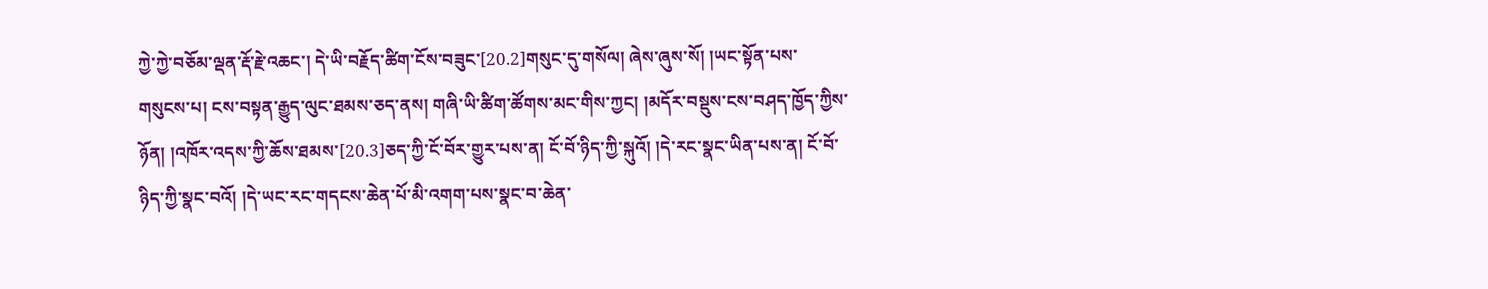ཀྱེ་ཀྱེ་བཅོམ་ལྡན་རྡོ་རྗེ་འཆང་། དེ་ཡི་བརྗོད་ཚིག་ངོས་བཟུང་[20.2]གསུང་དུ་གསོལ། ཞེས་ཞུས་སོ། །ཡང་སྟོན་པས་གསུངས་པ། ངས་བསྟན་རྒྱུད་ལུང་ཐམས་ཅད་ནས། གཞི་ཡི་ཚིག་ཚོགས་མང་གིས་ཀྱང། །མདོར་བསྡུས་ངས་བཤད་ཁྱོད་ཀྱིས་ཉོན། །འཁོར་འདས་ཀྱི་ཆོས་ཐམས་[20.3]ཅད་ཀྱི་ངོ་བོར་གྱུར་པས་ན། ངོ་བོ་ཉིད་ཀྱི་སྐུའོ། །དེ་རང་སྣང་ཡིན་པས་ན། ངོ་བོ་ཉིད་ཀྱི་སྣང་བའོ། །དེ་ཡང་རང་གདངས་ཆེན་པོ་མི་འགག་པས་སྣང་བ་ཆེན་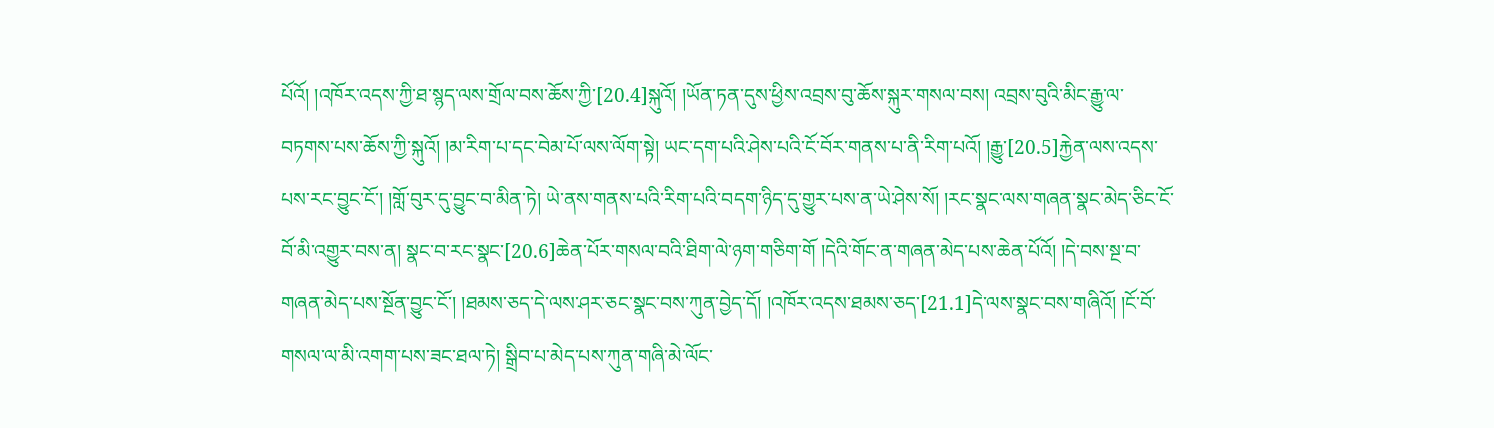པོའོ། །འཁོར་འདས་ཀྱི་ཐ་སྙད་ལས་གྲོལ་བས་ཆོས་ཀྱི་[20.4]སྐུའོ། །ཡོན་ཏན་དུས་ཕྱིས་འབྲས་བུ་ཆོས་སྐུར་གསལ་བས། འབྲས་བུའི་མིང་རྒྱུ་ལ་བཏགས་པས་ཆོས་ཀྱི་སྐུའོ། །མ་རིག་པ་དང་བེམ་པོ་ལས་ལོག་སྟེ། ཡང་དག་པའི་ཤེས་པའི་ངོ་བོར་གནས་པ་ནི་རིག་པའོ། །རྒྱུ་[20.5]རྐྱེན་ལས་འདས་པས་རང་བྱུང་ངོ་། །གློ་བུར་དུ་བྱུང་བ་མིན་ཏེ། ཡེ་ནས་གནས་པའི་རིག་པའི་བདག་ཉིད་དུ་གྱུར་པས་ན་ཡེ་ཤེས་སོ། །རང་སྣང་ལས་གཞན་སྣང་མེད་ཅིང་ངོ་བོ་མི་འགྱུར་བས་ན། སྣང་བ་རང་སྣང་[20.6]ཆེན་པོར་གསལ་བའི་ཐིག་ལེ་ཉག་གཅིག་གོ །དེའི་གོང་ན་གཞན་མེད་པས་ཆེན་པོའོ། །དེ་བས་སྔ་བ་གཞན་མེད་པས་སྔོན་བྱུང་ངོ་། །ཐམས་ཅད་དེ་ལས་ཤར་ཅང་སྣང་བས་ཀུན་བྱེད་དོ། །འཁོར་འདས་ཐམས་ཅད་[21.1]དེ་ལས་སྣང་བས་གཞིའོ། །ངོ་བོ་གསལ་ལ་མི་འགག་པས་ཟང་ཐལ་ཏེ། སྒྲིབ་པ་མེད་པས་ཀུན་གཞི་མེ་ལོང་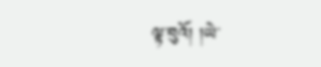ལྟ་བུའོ། །ཡེ་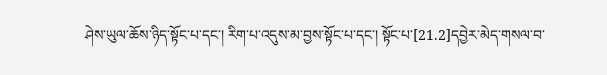ཤེས་ཡུལ་ཆོས་ཉིད་སྟོང་པ་དང་། རིག་པ་འདུས་མ་བྱས་སྟོང་པ་དང་། སྟོང་པ་[21.2]དབྱེར་མེད་གསལ་བ་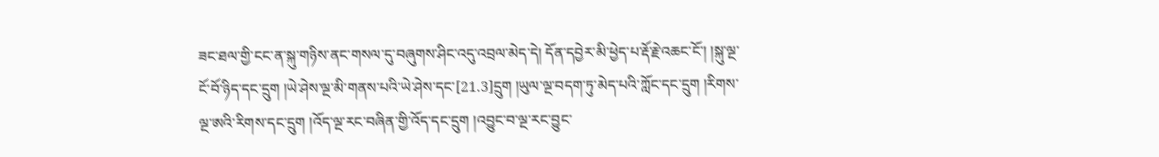ཟང་ཐལ་གྱི་ངང་ན་སྐུ་གཉིས་ནང་གསལ་དུ་བཞུགས་ཤིང་འདུ་འབྲལ་མེད་དེ། དོན་དབྱེར་མི་ཕྱེད་པ་རྡོ་རྗེ་འཆང་ངོ་། །སྐུ་ལྔ་ངོ་བོ་ཉིད་དང་དྲུག །ཡེ་ཤེས་ལྔ་མི་གནས་པའི་ཡེ་ཤེས་དང་[21.3]དྲུག །ཡུལ་ལྔ་བདག་ཏུ་མེད་པའི་ཀློང་དང་དྲུག །རིགས་ལྔ་ཨའི་རིགས་དང་དྲུག །འོད་ལྔ་རང་བཞིན་གྱི་འོད་དང་དྲུག །འབྱུང་བ་ལྔ་རང་བྱུང་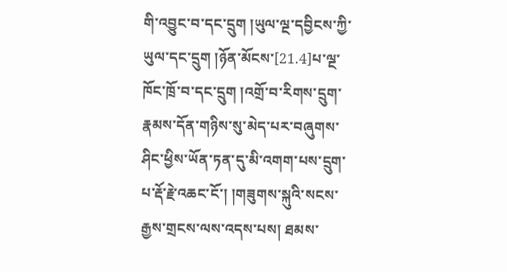གི་འབྱུང་བ་དང་དྲུག །ཡུལ་ལྔ་དབྱིངས་ཀྱི་ཡུལ་དང་དྲུག །ཉོན་མོངས་[21.4]པ་ལྔ་ཁོང་ཁྲོ་བ་དང་དྲུག །འགྲོ་བ་རིགས་དྲུག་རྣམས་དོན་གཉིས་སུ་མེད་པར་བཞུགས་ཤིང་ཕྱིས་ཡོན་ཏན་དུ་མི་འགག་པས་དྲུག་པ་རྡོ་རྗེ་འཆང་ངོ་། །གཟུགས་སྐུའི་སངས་རྒྱས་གྲངས་ལས་འདས་པས། ཐམས་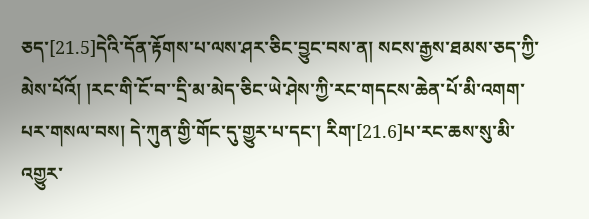ཅད་[21.5]དེའི་དོན་རྟོགས་པ་ལས་ཤར་ཅིང་བྱུང་བས་ན། སངས་རྒྱས་ཐམས་ཅད་ཀྱི་མེས་པོའོ། །རང་གི་ངོ་བ་་དྲི་མ་མེད་ཅིང་ཡེ་ཤེས་ཀྱི་རང་གདངས་ཆེན་པོ་མི་འགག་པར་གསལ་བས། དེ་ཀུན་གྱི་གོང་དུ་གྱུར་པ་དང་། རིག་[21.6]པ་རང་ཆས་སུ་མི་འགྱུར་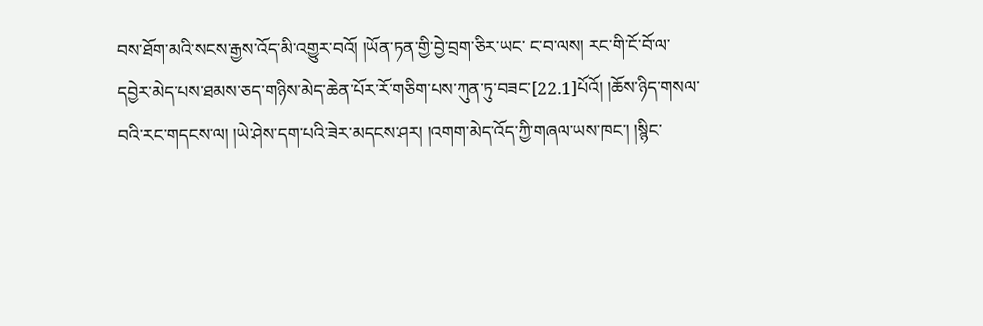བས་ཐོག་མའི་སངས་རྒྱས་འོད་མི་འགྱུར་བའོ། །ཡོན་ཏན་གྱི་བྱེ་བྲག་ཅིར་ཡང་ ང་བ་ལས། རང་གི་ངོ་བོ་ལ་དབྱེར་མེད་པས་ཐམས་ཅད་གཉིས་མེད་ཆེན་པོར་རོ་གཅིག་པས་ཀུན་ཏུ་བཟང་[22.1]པོའོ། །ཆོས་ཉིད་གསལ་བའི་རང་གདངས་ལ། །ཡེ་ཤེས་དག་པའི་ཟེར་མདངས་ཤར། །འགག་མེད་འོད་ཀྱི་གཞལ་ཡས་ཁང་། །སྙིང་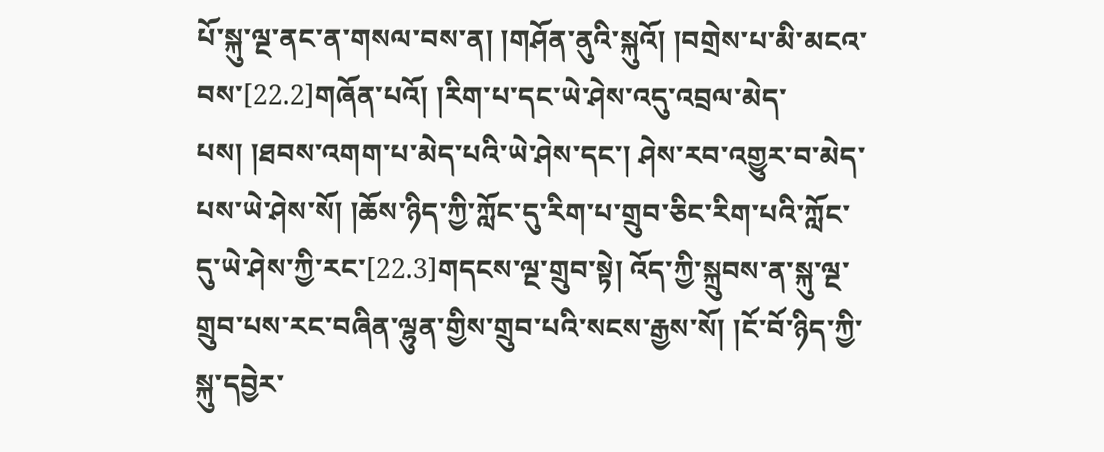པོ་སྐུ་ལྔ་ནང་ན་གསལ་བས་ན། །གཤོན་ནུའི་སྐུའོ། །བགྲེས་པ་མི་མངའ་བས་[22.2]གཞོན་པའོ། །རིག་པ་དང་ཡེ་ཤེས་འདུ་འབྲལ་མེད་པས། །ཐབས་འགག་པ་མེད་པའི་ཡེ་ཤེས་དང་། ཤེས་རབ་འགྱུར་བ་མེད་པས་ཡེ་ཤེས་སོ། །ཆོས་ཉིད་ཀྱི་ཀློང་དུ་རིག་པ་གྲུབ་ཅིང་རིག་པའི་ཀློང་དུ་ཡེ་ཤེས་ཀྱི་རང་[22.3]གདངས་ལྔ་གྲུབ་སྟེ། འོད་ཀྱི་སྐྲུབས་ན་སྐུ་ལྔ་གྲུབ་པས་རང་བཞིན་ལྷུན་གྱིས་གྲུབ་པའི་སངས་རྒྱས་སོ། །ངོ་བོ་ཉིད་ཀྱི་སྐུ་དབྱེར་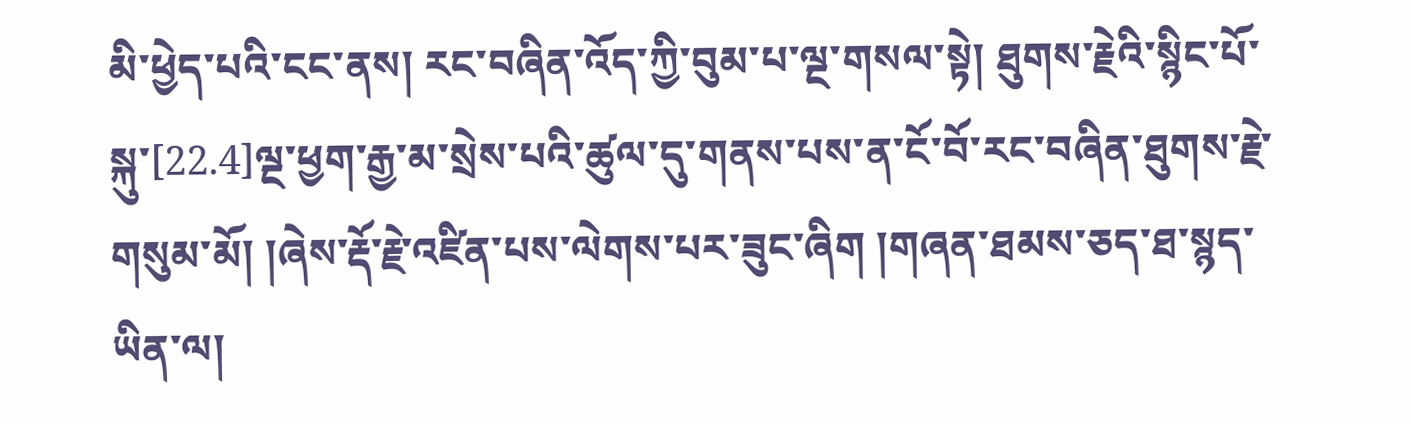མི་ཕྱེད་པའི་ངང་ནས། རང་བཞིན་འོད་ཀྱི་བུམ་པ་ལྔ་གསལ་སྟེ། ཐུགས་རྗེའི་སྙིང་པོ་སྐུ་[22.4]ལྔ་ཕྱག་རྒྱ་མ་སྲེས་པའི་ཚུལ་དུ་གནས་པས་ན་ངོ་བོ་རང་བཞིན་ཐུགས་རྗེ་གསུམ་མོ། །ཞེས་རྡོ་རྗེ་འཛིན་པས་ལེགས་པར་ཟུང་ཞིག །གཞན་ཐམས་ཅད་ཐ་སྙད་ཡིན་ལ།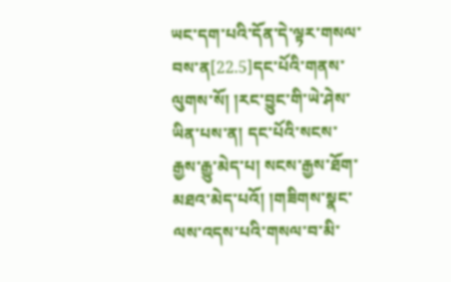ཡང་དག་པའི་དོན་དེ་ལྟར་གསལ་བས་ན[22.5]དང་པོའི་གནས་ལུགས་སོ། །རང་བྱུང་གི་ཡེ་ཤེས་ཡིན་པས་ན། དང་པོའི་སངས་རྒྱས་རྒྱུ་མེད་པ། སངས་རྒྱས་ཐོག་མཐའ་མེད་པའོ། །གཟིགས་སྣང་ལས་འདས་པའི་གསལ་བ་མི་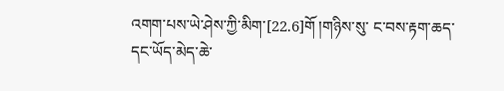འགག་པས་ཡེ་ཤེས་ཀྱི་མིག་[22.6]གོ །གཉིས་སུ་ ང་བས་རྟག་ཆད་དང་ཡོད་མེད་ཆེ་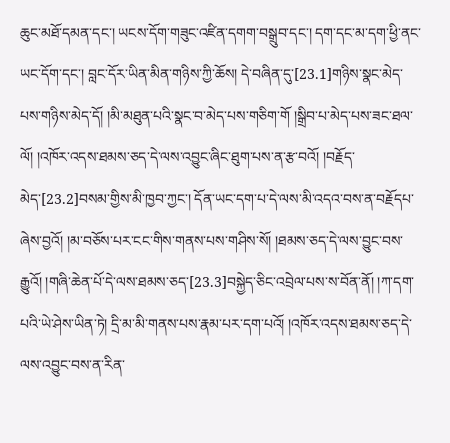ཆུང་མཐོ་དམན་དང་། ཡངས་དོག་གཟུང་འཛིན་དགག་བསྒྲུབ་དང་། དག་དང་མ་དག་ཕྱི་ནང་ཡང་དོག་དང་། བླང་དོར་ཡིན་མིན་གཉིས་ཀྱི་ཆོས། དེ་བཞིན་དུ་[23.1]གཉིས་སྣང་མེད་པས་གཉིས་མེད་དོ། །མི་མཐུན་པའི་སྣང་བ་མེད་པས་གཅིག་གོ །སྒྲིབ་པ་མེད་པས་ཟང་ཐལ་ལོ། །འཁོར་འདས་ཐམས་ཅད་དེ་ལས་འབྱུང་ཞིང་ཐུག་པས་ན་རྩ་བའོ། །བརྗོད་མེད་[23.2]བསམ་གྱིས་མི་ཁྱབ་ཀྱང་། དོན་ཡང་དག་པ་དེ་ལས་མི་འདའ་བས་ན་བརྗོདཔ་ཞེས་བྱའོ། །མ་བཅོས་པར་ངང་གིས་གནས་པས་གཤིས་སོ། །ཐམས་ཅད་དེ་ལས་བྱུང་བས་རྒྱུའོ། །གཞི་ཆེན་པོ་དེ་ལས་ཐམས་ཅད་[23.3]བསྐྱེད་ཅིང་འབྲེལ་པས་ས་བོན་ནོ། །ཀ་དག་པའི་ཡེ་ཤེས་ཡིན་ཏེ། དྲི་མ་མི་གནས་པས་རྣམ་པར་དག་པའོ། །འཁོར་འདས་ཐམས་ཅད་དེ་ལས་འབྱུང་བས་ན་རིན་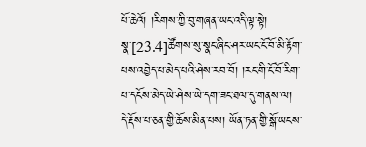པོ་ཆེའོ། །རིགས་ཀྱི་བུ་གཞན་ཡང་འདི་ལྟ་སྟེ། སྣ་[23.4]ཚོགས་སུ་སྣང་ཞིང་ཤར་ཡང་ངོ་བོ་མི་རྟོག་པས་འབྱེད་པ་མེད་པའི་ཤེས་རབ་བོ། །རང་གི་ངོ་བོ་རིག་པ་དངོས་མེད་ཡེ་ཤེས་ཡེ་དག་ཟང་ཐལ་དུ་གནས་ལ། དེ་རྡོས་པ་ཅན་གྱི་ཆོས་མིན་པས། ཡོན་ཏན་གྱི་སྒོ་ཡངས་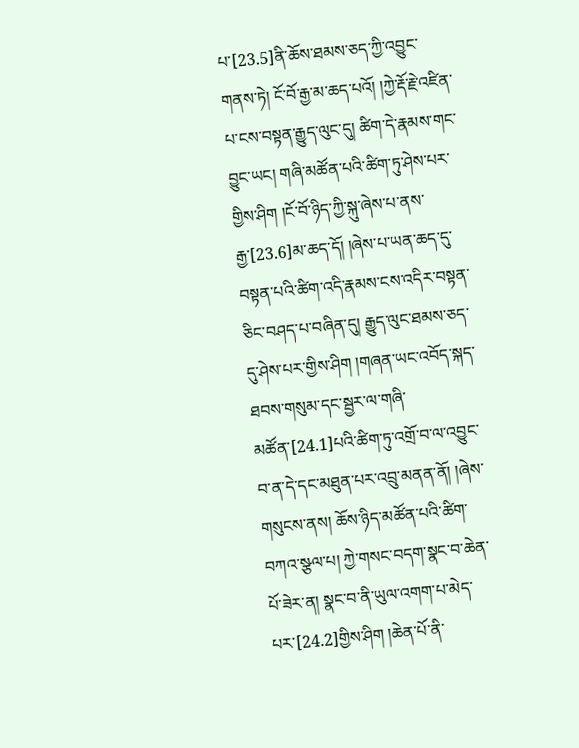པ་[23.5]ནི་ཆོས་ཐམས་ཅད་ཀྱི་འབྱུང་གནས་ཏེ། ངོ་བོ་རྒྱ་མ་ཆད་པའོ། །ཀྱེ་རྡོ་རྗེ་འཛིན་པ་ངས་བསྟན་རྒྱུད་ལུང་དུ། ཚིག་དེ་རྣམས་གང་བྱུང་ཡང། གཞི་མཚོན་པའི་ཚིག་ཏུ་ཤེས་པར་གྱིས་ཤིག །ངོ་བོ་ཉིད་ཀྱི་སྐུ་ཞེས་པ་ནས་རྒྱ་[23.6]མ་ཆད་དོ། །ཞེས་པ་ཡན་ཆད་དུ་བསྟན་པའི་ཚིག་འདི་རྣམས་ངས་འདིར་བསྟན་ཅིང་བཤད་པ་བཞིན་དུ། རྒྱུད་ལུང་ཐམས་ཅད་དུ་ཤེས་པར་གྱིས་ཤིག །གཞན་ཡང་འབོད་སྐད་ཐབས་གསུམ་དང་སྦྱར་ལ་གཞི་མཚོན་[24.1]པའི་ཚིག་ཏུ་འགྲོ་བ་ལ་འབྱུང་བ་ན་དེ་དང་མཐུན་པར་འབྲུ་མནན་ནོ། །ཞེས་གསུངས་ནས། ཆོས་ཉིད་མཚོན་པའི་ཚིག་བཀའ་སྩལ་པ། ཀྱེ་གསང་བདག་སྣང་བ་ཆེན་པོ་ཟེར་ན། སྣང་བ་ནི་ཡུལ་འགག་པ་མེད་པར་[24.2]གྱིས་ཤིག །ཆེན་པོ་ནི་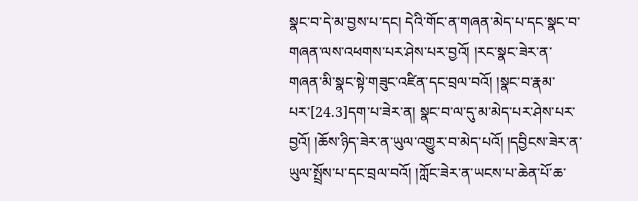སྣང་བ་དེ་མ་བྱས་པ་དང། དེའི་གོང་ན་གཞན་མེད་པ་དང་སྣང་བ་གཞན་ལས་འཕགས་པར་ཤེས་པར་བྱའོ། །རང་སྣང་ཟེར་ན་གཞན་མི་སྣང་སྟེ་གཟུང་འཛིན་དང་བྲལ་བའོ། །སྣང་བ་རྣམ་པར་[24.3]དག་པ་ཟེར་ན། སྣང་བ་ལ་དུ་མ་མེད་པར་ཤེས་པར་བྱའོ། །ཆོས་ཉིད་ཟེར་ན་ཡུལ་འགྱུར་བ་མེད་པའོ། །དབྱིངས་ཟེར་ན་ཡུལ་སྤྲོས་པ་དང་བྲལ་བའོ། །ཀློང་ཟེར་ན་ཡངས་པ་ཆེན་པོ་ཆ་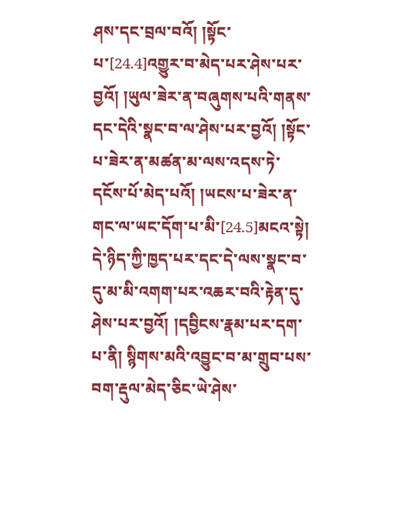ཤས་དང་བྲལ་བའོ། །སྟོང་པ་[24.4]འགྱུར་བ་མེད་པར་ཤེས་པར་བྱའོ། །ཡུལ་ཟེར་ན་བཞུགས་པའི་གནས་དང་དེའི་སྣང་བ་ལ་ཤེས་པར་བྱའོ། །སྟོང་པ་ཟེར་ན་མཚན་མ་ལས་འདས་ཏེ་དངོས་པོ་མེད་པའོ། །ཡངས་པ་ཟེར་ན་གང་ལ་ཡང་དོག་པ་མི་[24.5]མངའ་སྟེ། དེ་ཉིད་ཀྱི་ཁྱད་པར་དང་དེ་ལས་སྣང་བ་དུ་མ་མི་འགག་པར་འཆར་བའི་རྟེན་དུ་ཤེས་པར་བྱའོ། །དབྱིངས་རྣམ་པར་དག་པ་ནི། སྙིགས་མའི་འབྱུང་བ་མ་གྲུབ་པས་བག་རྡུལ་མེད་ཅིང་ཡེ་ཤེས་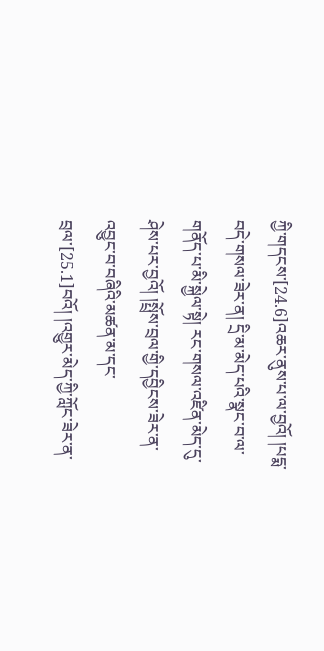ཀྱི་གདངས་[24.6]འཆར་ནུས་པ་ལ་བྱའོ། །པདྨ་བདེ་གསལ་ཟེར་ན། དྲི་མ་མེད་པའི་སྣང་བ་ལ་གནོད་པ་མི་སྐྱེལ་སྟེ། རང་གསལ་འཛིན་མེད་དུ་ཤེས་པར་བྱའོ། །སྤྲོས་བྲལ་གྱི་དབྱིངས་ཟེར་ན་འབྱུང་བ་བཞིའི་མཚན་མ་དང་བྲལ་[25.1]བའོ། །འགྱུར་མེད་ཀྱི་ཀློང་ཟེར་ན་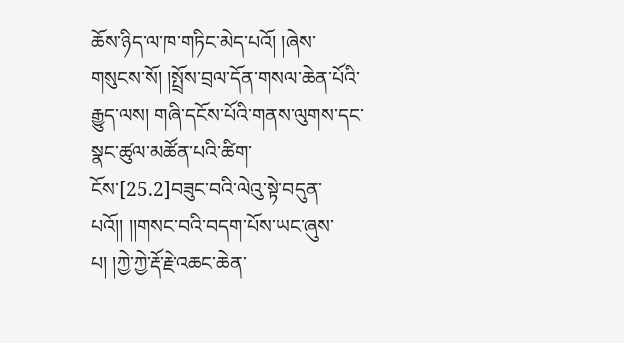ཆོས་ཉིད་ལ་ཁ་གཏིང་མེད་པའོ། །ཞེས་གསུངས་སོ། །སྤྲོས་བྲལ་དོན་གསལ་ཆེན་པོའི་རྒྱུད་ལས། གཞི་དངོས་པོའི་གནས་ལུགས་དང་སྣང་ཚུལ་མཚོན་པའི་ཚིག་ངོས་[25.2]བཟུང་བའི་ལེའུ་སྟེ་བདུན་པའོ།། །།གསང་བའི་བདག་པོས་ཡང་ཞུས་པ། །ཀྱེ་ཀྱེ་རྡོ་རྗེ་འཆང་ཆེན་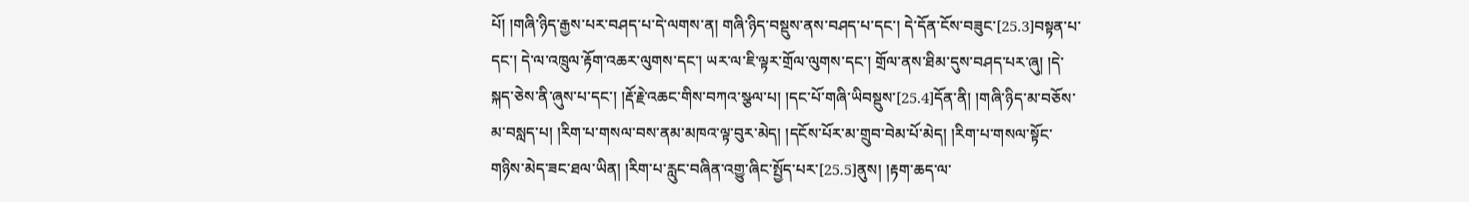པོ། །གཞི་ཉིད་རྒྱས་པར་བཤད་པ་དེ་ལགས་ན། གཞི་ཉིད་བསྡུས་ནས་བཤད་པ་དང་། དེ་དོན་ངོས་བཟུང་[25.3]བསྟན་པ་དང་། དེ་ལ་འཁྲུལ་རྟོག་འཆར་ལུགས་དང་། ཡར་ལ་ཇི་ལྟར་གྲོལ་ལུགས་དང་། གྲོལ་ནས་ཐིམ་དུས་བཤད་པར་ཞུ། །དེ་སྐད་ཅེས་ནི་ཞུས་པ་དང་། །རྡོ་རྗེ་འཆང་གིས་བཀའ་སྩལ་པ། །དང་པོ་གཞི་ཡིབསྡུས་[25.4]དོན་ནི། །གཞི་ཉིད་མ་བཅོས་མ་བསླད་པ། །རིག་པ་གསལ་བས་ནམ་མཁའ་ལྟ་བུར་མེད། །དངོས་པོར་མ་གྲུབ་བེམ་པོ་མེད། །རིག་པ་གསལ་སྟོང་གཉིས་མེད་ཟང་ཐལ་ཡིན། །རིག་པ་རླུང་བཞིན་འགྱུ་ཞིང་སྤྱོད་པར་[25.5]ནུས། །རྟག་ཆད་ལ་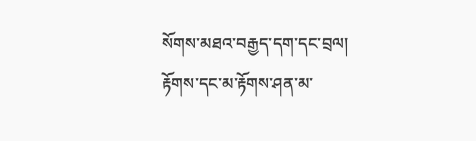སོགས་མཐའ་བརྒྱད་དག་དང་བྲལ། རྟོགས་དང་མ་རྟོགས་ཤན་མ་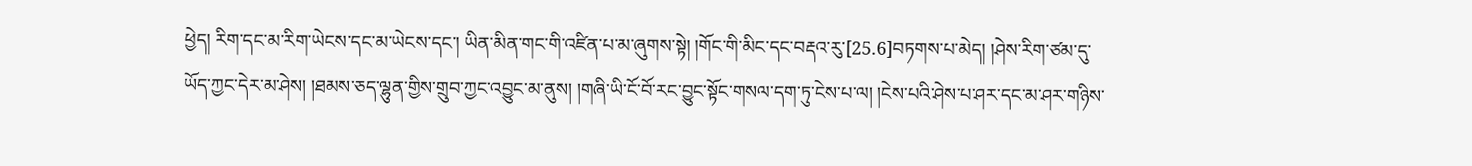ཕྱེད། རིག་དང་མ་རིག་ཡེངས་དང་མ་ཡེངས་དང་། ཡིན་མིན་གང་གི་འཛིན་པ་མ་ཞུགས་སྟེ། །གོང་གི་མིང་དང་བརྡའ་རུ་[25.6]བཏགས་པ་མེད། །ཤེས་རིག་ཙམ་དུ་ཡོད་ཀྱང་དེར་མ་ཤེས། །ཐམས་ཅད་ལྷུན་གྱིས་གྲུབ་ཀྱང་འབྱུང་མ་ནུས། །གཞི་ཡི་ངོ་བོ་རང་བྱུང་སྟོང་གསལ་དག་ཏུ་ངེས་པ་ལ། །ངེས་པའི་ཤེས་པ་ཤར་དང་མ་ཤར་གཉིས་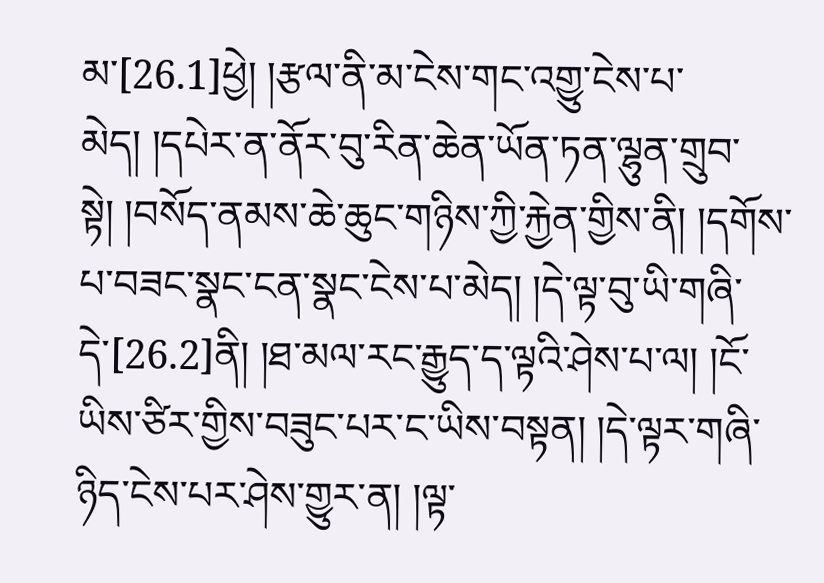མ་[26.1]ཕྱེ། །རྩལ་ནི་མ་ངེས་གང་འགྱུ་ངེས་པ་མེད། །དཔེར་ན་ནོར་བུ་རིན་ཆེན་ཡོན་ཏན་ལྷུན་གྲུབ་སྟེ། །བསོད་ནམས་ཆེ་ཆུང་གཉིས་ཀྱི་རྐྱེན་གྱིས་ནི། །དགོས་པ་བཟང་སྣང་ངན་སྣང་ངེས་པ་མེད། །དེ་ལྟ་བུ་ཡི་གཞི་དེ་[26.2]ནི། །ཐ་མལ་རང་རྒྱུད་ད་ལྟའི་ཤེས་པ་ལ། །ངོ་ཡིས་ཙིར་གྱིས་བཟུང་པར་ང་ཡིས་བསྟན། །དེ་ལྟར་གཞི་ཉིད་ངེས་པར་ཤེས་གྱུར་ན། །ལྟ་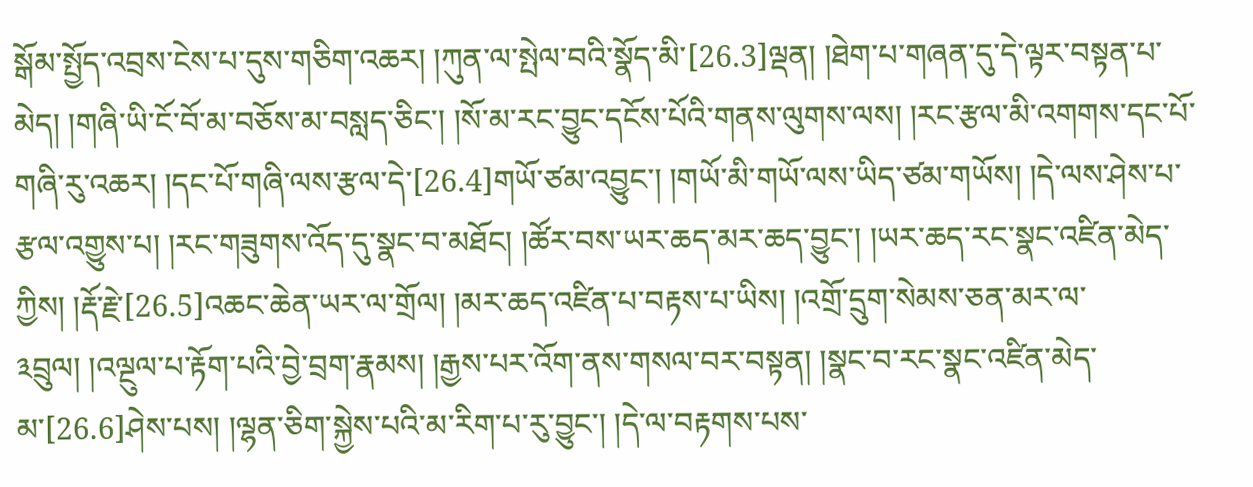སྒོམ་སྤྱོད་འབྲས་ངེས་པ་དུས་གཅིག་འཆར། །ཀུན་ལ་སྤེལ་བའི་སྣོད་མི་[26.3]ལྡན། །ཐེག་པ་གཞན་དུ་དེ་ལྟར་བསྟན་པ་མེད། །གཞི་ཡི་ངོ་བོ་མ་བཅོས་མ་བསླད་ཅིང་། །སོ་མ་རང་བྱུང་དངོས་པོའི་གནས་ལུགས་ལས། །རང་རྩལ་མི་འགགས་དང་པོ་གཞི་རུ་འཆར། །དང་པོ་གཞི་ལས་རྩལ་དེ་[26.4]གཡོ་ཙམ་འབྱུང་། །གཡོ་མི་གཡོ་ལས་ཡིད་ཙམ་གཡོས། །དེ་ལས་ཤེས་པ་རྩལ་འགྱུས་པ། །རང་གཟུགས་འོད་དུ་སྣང་བ་མཐོང། །ཚོར་བས་ཡར་ཆད་མར་ཆད་བྱུང་། །ཡར་ཆད་རང་སྣང་འཛིན་མེད་ཀྱིས། །རྡོ་རྗེ་[26.5]འཆང་ཆེན་ཡར་ལ་གྲོལ། །མར་ཆད་འཛིན་པ་བརྟས་པ་ཡིས། །འགྲོ་དྲུག་སེམས་ཅན་མར་ལ་༣བྲུལ། །འལྔུལ་པ་རྟོག་པའི་བྱེ་བྲག་རྣམས། །རྒྱས་པར་འོག་ནས་གསལ་བར་བསྟན། །སྣང་བ་རང་སྣང་འཛིན་མེད་མ་[26.6]ཤེས་པས། །ལྷན་ཅིག་སྐྱེས་པའི་མ་རིག་པ་རུ་བྱུང་། །དེ་ལ་བརྟགས་པས་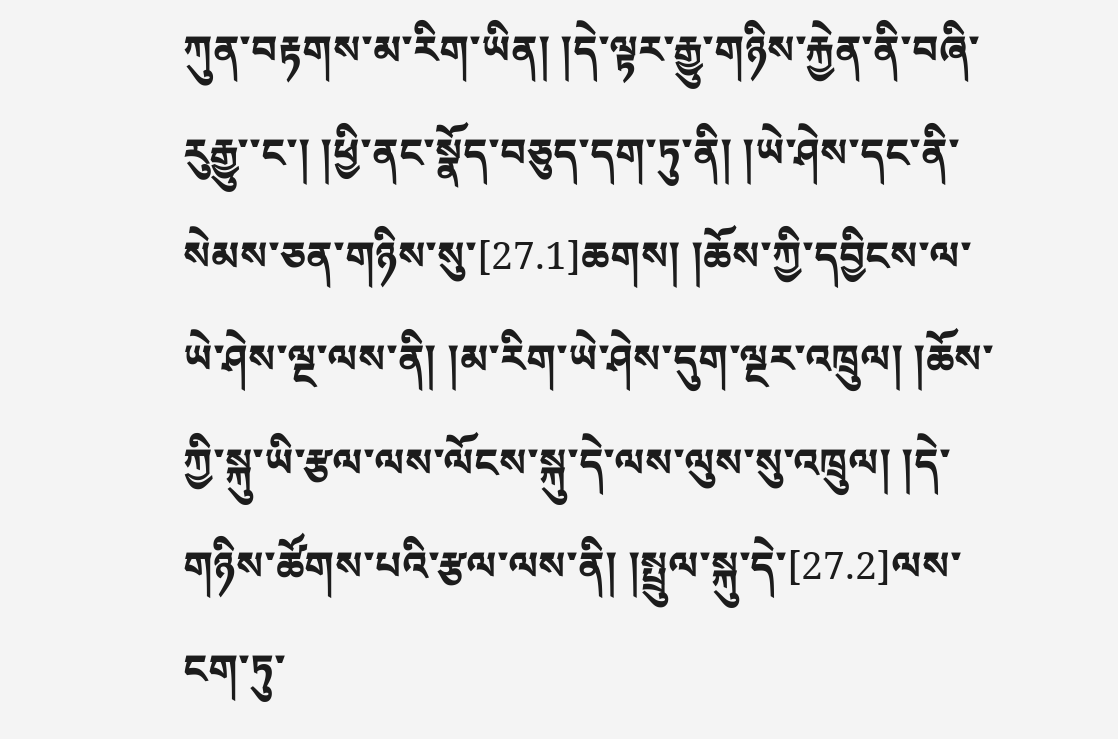ཀུན་བརྟགས་མ་རིག་ཡིན། །དེ་ལྟར་རྒྱུ་གཉིས་རྐྱེན་ནི་བཞི་རུརྒྱུ་་ང་། །ཕྱི་ནང་སྣོད་བཅུད་དག་ཏུ་ནི། །ཡེ་ཤེས་དང་ནི་སེམས་ཅན་གཉིས་སུ་[27.1]ཆགས། །ཆོས་ཀྱི་དབྱིངས་ལ་ཡེ་ཤེས་ལྔ་ལས་ནི། །མ་རིག་ཡེ་ཤེས་དུག་ལྔར་འཁྲུལ། །ཆོས་ཀྱི་སྐུ་ཡི་རྩལ་ལས་ལོངས་སྐུ་དེ་ལས་ལུས་སུ་འཁྲུལ། །དེ་གཉིས་ཚོགས་པའི་རྩལ་ལས་ནི། །སྤྲུལ་སྐུ་དེ་[27.2]ལས་ངག་ཏུ་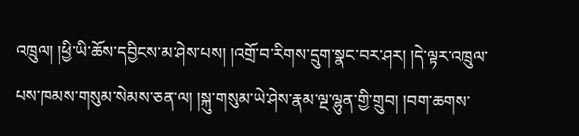འཁྲུལ། །ཕྱི་ཡི་ཆོས་དབྱིངས་མ་ཤེས་པས། །འགྲོ་བ་རིགས་དྲུག་སྣང་བར་ཤར། །དེ་ལྟར་འཁྲུལ་པས་ཁམས་གསུམ་སེམས་ཅན་ལ། །སྐུ་གསུམ་ཡེ་ཤེས་རྣམ་ལྔ་ལྷུན་གྱི་གྲུབ། །བག་ཆགས་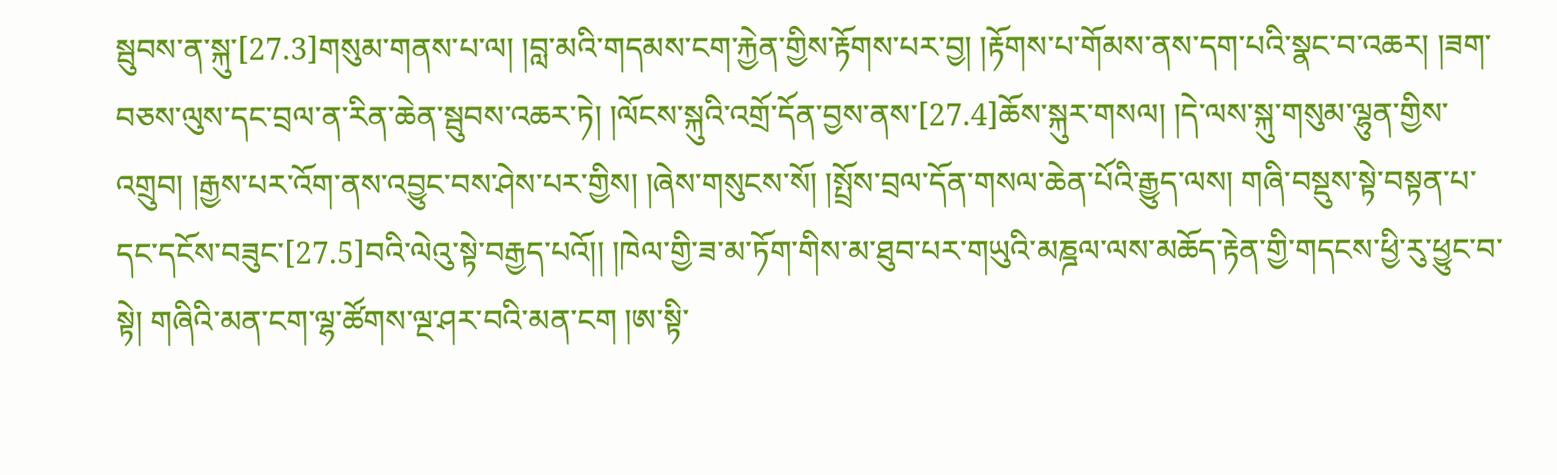སྦུབས་ན་སྐུ་[27.3]གསུམ་གནས་པ་ལ། །བླ་མའི་གདམས་ངག་རྐྱེན་གྱིས་རྟོགས་པར་བྱ། །རྟོགས་པ་གོམས་ནས་དག་པའི་སྣང་བ་འཆར། །ཟག་བཅས་ལུས་དང་བྲལ་ན་རིན་ཆེན་སྦུབས་འཆར་ཏེ། །ལོངས་སྐུའི་འགྲོ་དོན་བྱས་ནས་[27.4]ཆོས་སྐུར་གསལ། །དེ་ལས་སྐུ་གསུམ་ལྷུན་གྱིས་འགྲུབ། །རྒྱས་པར་འོག་ནས་འབྱུང་བས་ཤེས་པར་གྱིས། །ཞེས་གསུངས་སོ། །སྤྲོས་བྲལ་དོན་གསལ་ཆེན་པོའི་རྒྱུད་ལས། གཞི་བསྡུས་སྟེ་བསྟན་པ་དང་དངོས་བཟུང་[27.5]བའི་ལེའུ་སྟེ་བརྒྱད་པའོ།། །ཁེལ་གྱི་ཟ་མ་ཏོག་གིས་མ་ཐུབ་པར་གཡུའི་མཎྜལ་ལས་མཆོད་རྟེན་གྱི་གདངས་ཕྱི་རུ་ཕྱུང་བ་སྟེ། གཞིའི་མན་ངག་ལྷ་ཚོགས་ལྔ་ཤར་བའི་མན་ངག །ཨ་སྟི་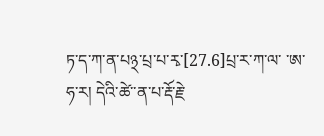ཏ་ད་ཀ་ན་པ྅་པྲ་པ་རྭ་[27.6]པྲ་ར་ཀ་ལ་ ་ཨ་ཧ་ར། དེའི་ཚེ་་ན་པ་རྡོ་རྗེ་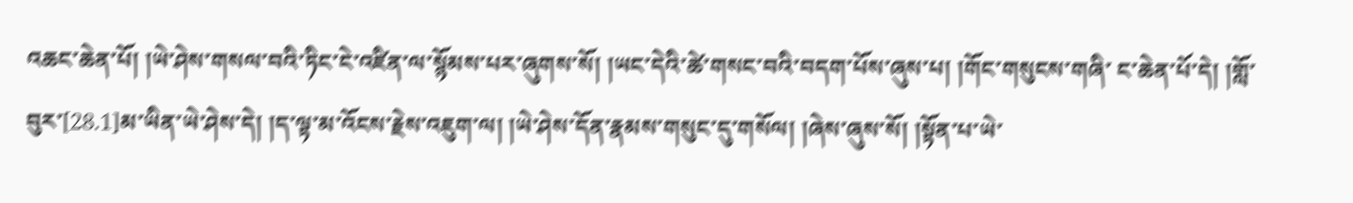འཆང་ཆེན་པོ། །ཡེ་ཤེས་གསལ་བའི་ཏིང་ངེ་འཛིན་ལ་སྙོམས་པར་ཞུགས་སོ། །ཡང་དེའི་ཚེ་གསང་བའི་བདག་པོས་ཞུས་པ། །གོང་གསུངས་གཞི་ ང་ཆེན་པོ་དེ། །གློ་བུར་[28.1]མ་ཡིན་ཡེ་ཤེས་དེ། །ད་ལྟ་མ་འོངས་རྗེས་འཇུག་ལ། །ཡེ་ཤེས་དོན་རྣམས་གསུང་དུ་གསོལ། །ཞེས་ཞུས་སོ། །སྟོན་པ་ཡེ་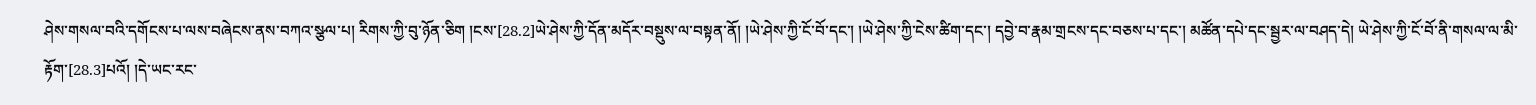ཤེས་གསལ་བའི་དགོངས་པ་ལས་བཞེངས་ནས་བཀའ་སྩལ་པ། རིགས་ཀྱི་བུ་ཉོན་ཅིག །ངས་[28.2]ཡེ་ཤེས་ཀྱི་དོན་མདོར་བསྡུས་ལ་བསྟན་ནོ། །ཡེ་ཤེས་ཀྱི་ངོ་བོ་དང་། །ཡེ་ཤེས་ཀྱི་ངེས་ཚིག་དང་། དབྱེ་བ་རྣམ་གྲངས་དང་བཅས་པ་དང་། མཚོན་དཔེ་དང་སྦྱར་ལ་བཤད་དེ། ཡེ་ཤེས་ཀྱི་ངོ་བོ་ནི་གསལ་ལ་མི་རྟོག་[28.3]པའོ། །དེ་ཡང་རང་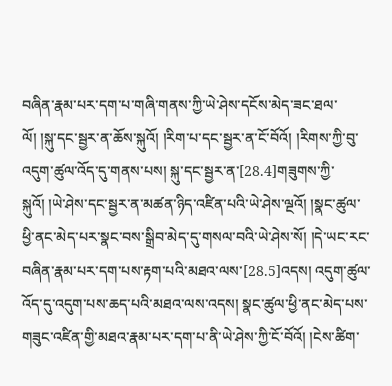བཞིན་རྣམ་པར་དག་པ་གཞི་གནས་ཀྱི་ཡེ་ཤེས་དངོས་མེད་ཟང་ཐལ་ལོ། །སྐུ་དང་སྦྱར་ན་ཆོས་སྐུའོ། །རིག་པ་དང་སྦྱར་ན་ངོ་བོའོ། །རིགས་ཀྱི་བུ་འདུག་ཚུལ་འོད་དུ་གནས་པས། སྐུ་དང་སྦྱར་ན་[28.4]གཟུགས་ཀྱི་སྐུའོ། །ཡེ་ཤེས་དང་སྦྱར་ན་མཚན་ཉིད་འཛིན་པའི་ཡེ་ཤེས་ལྔའོ། །སྣང་ཚུལ་ཕྱི་ནང་མེད་པར་སྣང་བས་སྒྲིབ་མེད་དུ་གསལ་བའི་ཡེ་ཤེས་སོ། །དེ་ཡང་རང་བཞིན་རྣམ་པར་དག་པས་རྟག་པའི་མཐའ་ལས་[28.5]འདས། འདུག་ཚུལ་འོད་དུ་འདུག་པས་ཆད་པའི་མཐའ་ལས་འདས། སྣང་ཚུལ་ཕྱི་ནང་མེད་པས་གཟུང་འཛིན་གྱི་མཐའ་རྣམ་པར་དག་པ་ནི་ཡེ་ཤེས་ཀྱི་ངོ་བོའོ། །ངེས་ཚིག་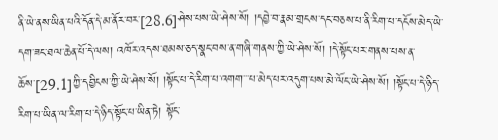ནི་ཡེ་ནས་ཡིན་པའི་དོན་དེ་མ་ནོར་བར་[28.6]ཤེས་པས་ཡེ་ཤེས་སོ། །དབྱེ་བ་རྣམ་གྲངས་དང་བཅས་པ་ནི་རིག་པ་དངོས་མེད་ཡེ་དག་ཟང་ཐལ་ཆེན་པོ་དེ་ལས། འཁོར་འདས་ཐམས་ཅད་སྣང་བས་ན་གཞི་གནས་ཀྱི་ཡེ་ཤེས་སོ། །དེ་སྟོང་པར་གནས་པས་ན་ཆོས་[29.1]ཀྱི་དབྱིངས་ཀྱི་ཡེ་ཤེས་སོ། །སྟོང་པ་དེ་རིག་པ་འགག་་་པ་མེད་པར་འདུག་པས་མེ་ལོང་ཡེ་ཤེས་སོ། །སྟོང་པ་དེ་ཉིད་རིག་པ་ཡིན་ལ་རིག་པ་དེ་ཉིད་སྟོང་པ་ཡིན་ཏེ། སྟོང་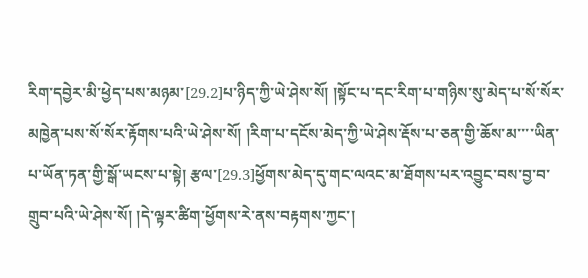རིག་དབྱེར་མི་ཕྱེད་པས་མཉམ་[29.2]པ་ཉིད་ཀྱི་ཡེ་ཤེས་སོ། །སྟོང་པ་དང་རིག་པ་གཉིས་སུ་མེད་པ་སོ་སོར་མཁྱེན་པས་སོ་སོར་རྟོགས་པའི་ཡེ་ཤེས་སོ། །རིག་པ་དངོས་མེད་ཀྱི་ཡེ་ཤེས་རྡོས་པ་ཅན་གྱི་ཆོས་མ་་་་ཡིན་པ་ཡོན་ཏན་གྱི་སྒོ་ཡངས་པ་སྟེ། རྩལ་[29.3]ཕྱོགས་མེད་དུ་གང་ལའང་མ་ཐོགས་པར་འབྱུང་བས་བྱ་བ་གྲུབ་པའི་ཡེ་ཤེས་སོ། །དེ་ལྟར་ཚིག་ཕྱོགས་རེ་ནས་བརྟགས་ཀྱང་།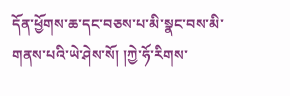དོན་ཕྱོགས་ཆ་དང་བཅས་པ་མི་སྣང་བས་མི་གནས་པའི་ཡེ་ཤེས་སོ། །ཀྱེ་ཧོ་རིགས་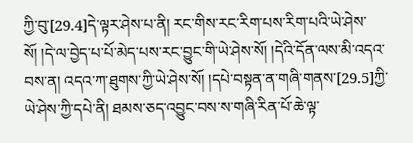ཀྱི་བུ་[29.4]དེ་ལྟར་ཤེས་པ་ནི། རང་གིས་རང་རིག་པས་རིག་པའི་ཡེ་ཤེས་སོ། །དེ་ལ་བྱེད་པ་པོ་མེད་པས་རང་བྱུང་གི་ཡེ་ཤེས་སོ། །དེའི་དོན་ལས་མི་འདའ་བས་ན། འདའ་ཀ་ཐུགས་ཀྱི་ཡེ་ཤེས་སོ། །དཔེ་བསྟན་ན་གཞི་གནས་[29.5]ཀྱི་ཡེ་ཤེས་ཀྱི་དཔེ་ནི། ཐམས་ཅད་འབྱུང་བས་ས་གཞི་རིན་པོ་ཆེ་ལྟ་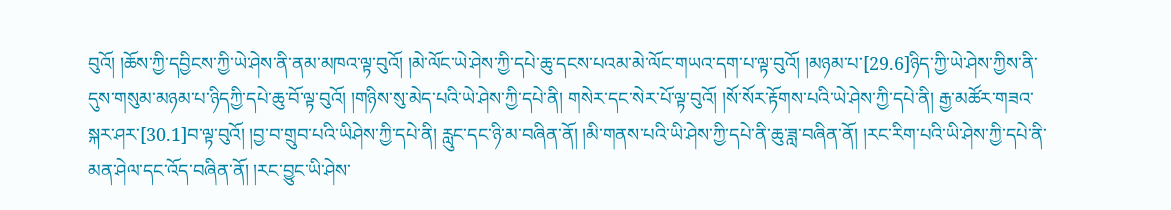བུའོ། །ཆོས་ཀྱི་དབྱིངས་ཀྱི་ཡེ་ཤེས་ནི་ནམ་མཁའ་ལྟ་བུའོ། །མེ་ལོང་ཡེ་ཤེས་ཀྱི་དཔེ་ཆུ་དངས་པའམ་མེ་ལོང་གཡའ་དག་པ་ལྟ་བུའོ། །མཉམ་པ་[29.6]ཉིད་ཀྱི་ཡེ་ཤེས་ཀྱིས་ནི་དུས་གསུམ་མཉམ་པ་ཉིདཀྱི་དཔེ་ཆུ་བོ་ལྟ་བུའོ། །གཉིས་སུ་མེད་པའི་ཡེ་ཤེས་ཀྱི་དཔེ་ནི། གསེར་དང་སེར་པོ་ལྟ་བུའོ། །སོ་སོར་རྟོགས་པའི་ཡེ་ཤེས་ཀྱི་དཔེ་ནི། རྒྱ་མཚོར་གཟའ་སྐར་ཤར་[30.1]བ་ལྟ་བུའོ། །བྱ་བ་གྲུབ་པའི་ཡིཤེས་ཀྱི་དཔེ་ནི། རླུང་དང་ཉི་མ་བཞིན་ནོ། །མི་གནས་པའི་ཡི་ཤེས་ཀྱི་དཔེ་ནི་ཆུ་ཟླ་བཞིན་ནོ། །རང་རིག་པའི་ཡི་ཤེས་ཀྱི་དཔེ་ནི་མན་ཤེལ་དང་འོད་བཞིན་ནོ། །རང་བྱུང་ཡི་ཤེས་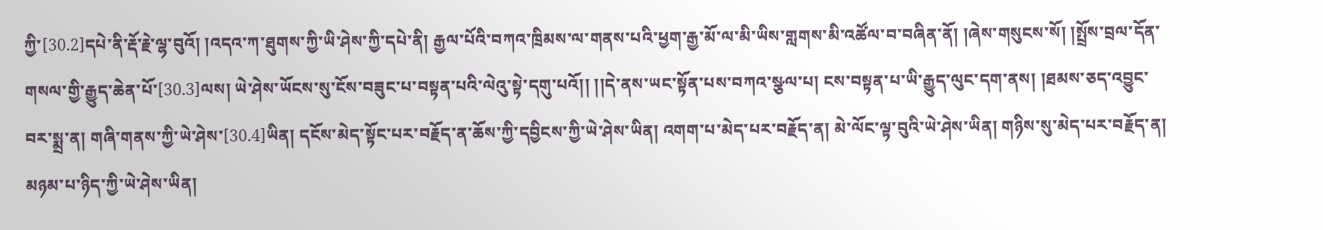ཀྱི་[30.2]དཔེ་ནི་རྡོ་རྗེ་ལྷ་བུའོ། །འདའ་ཀ་ཐུགས་ཀྱི་ཡི་ཤེས་ཀྱི་དཔེ་ནི། རྒྱལ་པོའི་བཀའ་ཁྲིམས་ལ་གནས་པའི་ཕྱག་རྒྱ་མོ་ལ་མི་ཡིས་གླགས་མི་འཚོལ་བ་བཞིན་ནོ། །ཞེས་གསུངས་སོ། །སྤྲོས་བྲལ་དོན་གསལ་གྱི་རྒྱུད་ཆེན་པོ་[30.3]ལས། ཡེ་ཤེས་ཡོངས་སུ་ངོས་བཟུང་པ་བསྟན་པའི་ལེའུ་སྟེ་དགུ་པའོ།། །།དེ་ནས་ཡང་སྟོན་པས་བཀའ་སྩལ་པ། ངས་བསྟན་པ་ཡི་རྒྱུད་ལུང་དག་ནས། །ཐམས་ཅད་འབྱུང་བར་སྨྲ་ན། གཞི་གནས་ཀྱི་ཡེ་ཤེས་[30.4]ཡིན། དངོས་མེད་སྟོང་པར་བརྗོད་ན་ཆོས་ཀྱི་དབྱིངས་ཀྱི་ཡེ་ཤེས་ཡིན། འགག་པ་མེད་པར་བརྗོད་ན། མེ་ལོང་ལྟ་བུའི་ཡེ་ཤེས་ཡིན། གཉིས་སུ་མེད་པར་བརྗོད་ན། མཉམ་པ་ཉིད་ཀྱི་ཡེ་ཤེས་ཡིན།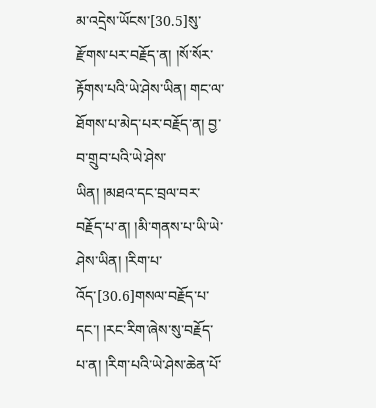མ་འདྲེས་ཡོངས་[30.5]སུ་རྫོགས་པར་བརྗོད་ན། །སོ་སོར་རྟོགས་པའི་ཡེ་ཤེས་ཡིན། གང་ལ་ཐོགས་པ་མེད་པར་བརྗོད་ན། བྱ་བ་གྲུབ་པའི་ཡེ་ཤེས་ཡིན། །མཐའ་དང་བྲལ་བར་བརྗོད་པ་ན། །མི་གནས་པ་ཡི་ཡེ་ཤེས་ཡིན། །རིག་པ་འོད་[30.6]གསལ་བརྗོད་པ་དང་། །རང་རིག་ཞེས་སུ་བརྗོད་པ་ན། །རིག་པའི་ཡེ་ཤེས་ཆེན་པོ་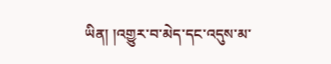ཡིན། །འགྱུར་བ་མེད་དང་འདུས་མ་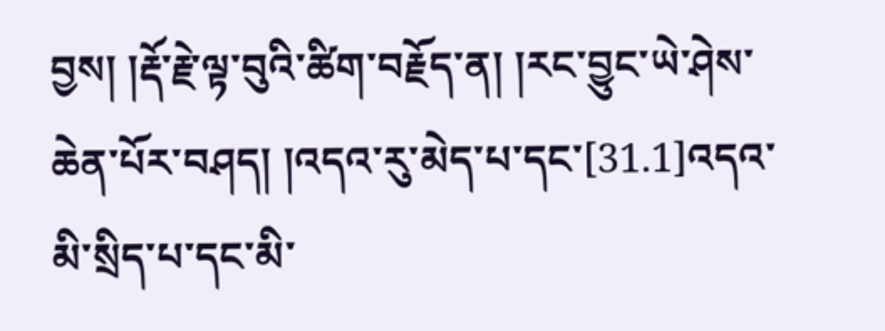བྱས། །རྡོ་རྗེ་ལྟ་བུའི་ཚིག་བརྗོད་ན། །རང་བྱུང་ཡེ་ཤེས་ཆེན་པོར་བཤད། །འདའ་རུ་མེད་པ་དང་[31.1]འདའ་མི་སྲིད་པ་དང་མི་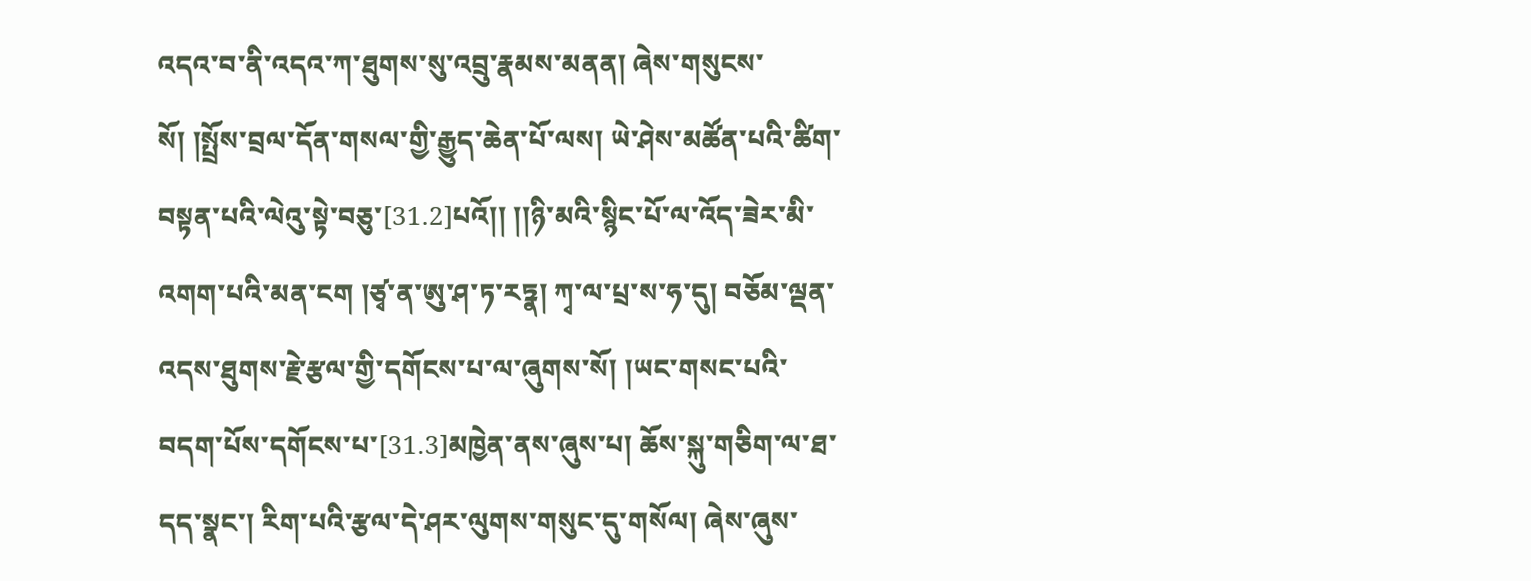འདའ་བ་ནི་འདའ་ཀ་ཐུགས་སུ་འབྲུ་རྣམས་མནན། ཞེས་གསུངས་སོ། །སྤྲོས་བྲལ་དོན་གསལ་གྱི་རྒྱུད་ཆེན་པོ་ལས། ཡེ་ཤེས་མཚོན་པའི་ཚིག་བསྟན་པའི་ལེའུ་སྟེ་བཅུ་[31.2]པའོ།། །།ཉི་མའི་སྙིང་པོ་ལ་འོད་ཟེར་མི་འགག་པའི་མན་ངག །ཙྭ་ན་ཨུ་ཤ་ཏ་རཏྣ། ཀྭ་ལ་པྲ་ས་ཧ་དུ། བཅོམ་ལྡན་འདས་ཐུགས་རྗེ་རྩལ་གྱི་དགོངས་པ་ལ་ཞུགས་སོ། །ཡང་གསང་པའི་བདག་པོས་དགོངས་པ་[31.3]མཁྱེན་ནས་ཞུས་པ། ཆོས་སྐུ་གཅིག་ལ་ཐ་དད་སྣང་། རིག་པའི་རྩལ་དེ་ཤར་ལུགས་གསུང་དུ་གསོལ། ཞེས་ཞུས་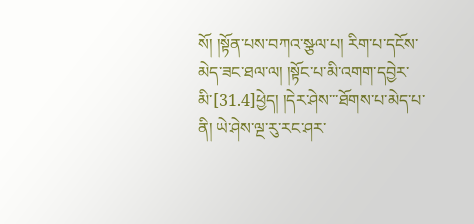སོ། །སྟོན་པས་བཀའ་སྩལ་པ། རིག་པ་དངོས་མེད་ཟང་ཐལ་ལ། །སྟོང་པ་མི་འགག་དབྱེར་མི་[31.4]ཕྱེད། །དེར་ཤེས་་་ཐོགས་པ་མེད་པ་ནི། ཡེ་ཤེས་ལྔ་རུ་རང་ཤར་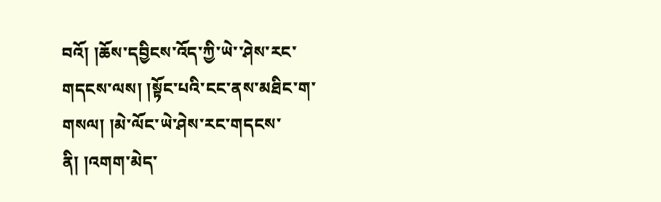བའོ། །ཆོས་དབྱིངས་འོད་ཀྱི་ཡེ་་ཤེས་རང་གདངས་ལས། །སྟོང་པའི་ངང་ནས་མཐིང་ག་གསལ། །མེ་ལོང་ཡེ་ཤེས་རང་གདངས་ནི། །འགག་མེད་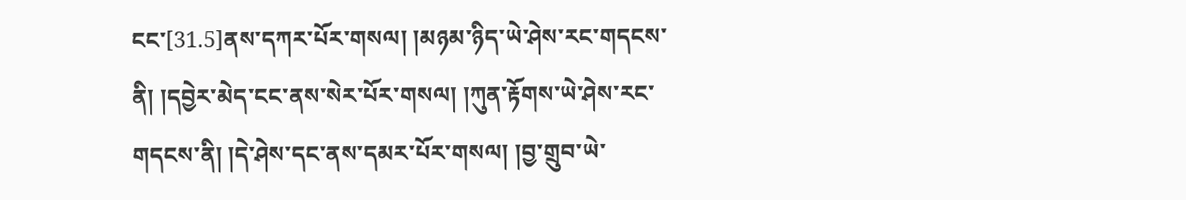ངང་[31.5]ནས་དཀར་པོར་གསལ། །མཉམ་ཉིད་ཡེ་ཤེས་རང་གདངས་ནི། །དབྱེར་མེད་ངང་ནས་སེར་པོར་གསལ། །ཀུན་རྟོགས་ཡེ་ཤེས་རང་གདངས་ནི། །དེ་ཤེས་དང་ནས་དམར་པོར་གསལ། །བྱ་གྲུབ་ཡེ་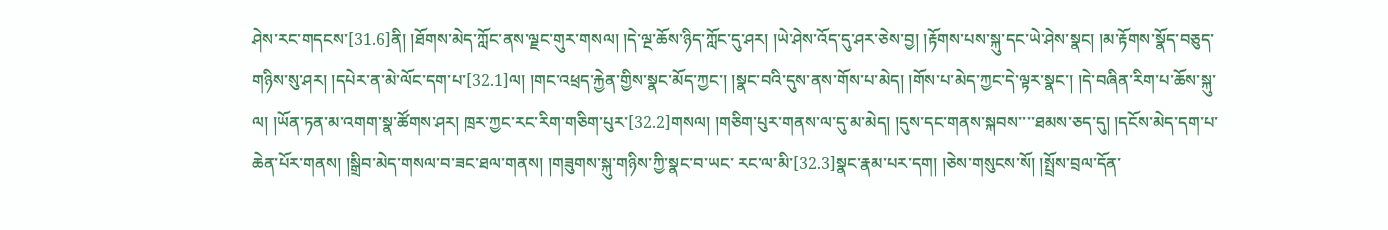ཤེས་རང་གདངས་[31.6]ནི། །ཐོགས་མེད་ཀློང་ནས་ལྗང་གུར་གསལ། །དེ་ལྔ་ཆོས་ཉིད་ཀློང་དུ་ཤར། །ཡེ་ཤེས་འོད་དུ་ཤར་ཅེས་བྱ། །རྟོགས་པས་སྐུ་དང་ཡེ་ཤེས་སྣང། །མ་རྟོགས་སྣོད་བཅུད་གཉིས་སུ་ཤར། །དཔེར་ན་མེ་ལོང་དག་པ་[32.1]ལ། །གང་འཕྲད་རྐྱེན་གྱིས་སྣང་མོད་ཀྱང་། །སྣང་བའི་དུས་ནས་གོས་པ་མེད། །གོས་པ་མེད་ཀྱང་དེ་ལྟར་སྣང་། །དེ་བཞིན་རིག་པ་ཆོས་སྐུ་ལ། །ཡོན་ཏན་མ་འགག་སྣ་ཚོགས་ཤར། ཁྲར་ཀྱང་རང་རིག་གཅིག་པུར་[32.2]གསལ། །གཅིག་པུར་གནས་ལ་དུ་མ་མེད། །དུས་དང་གནས་སྐབས་་་་ཐམས་ཅད་དུ། །དངོས་མེད་དག་པ་ཆེན་པོར་གནས། །སྒྲིབ་མེད་གསལ་བ་ཟང་ཐལ་གནས། །གཟུགས་སྐུ་གཉིས་ཀྱི་སྣང་བ་ཡང་ རང་ལ་མི་[32.3]སྣང་རྣམ་པར་དག། །ཅེས་གསུངས་སོ། །སྤྲོས་བྲལ་དོན་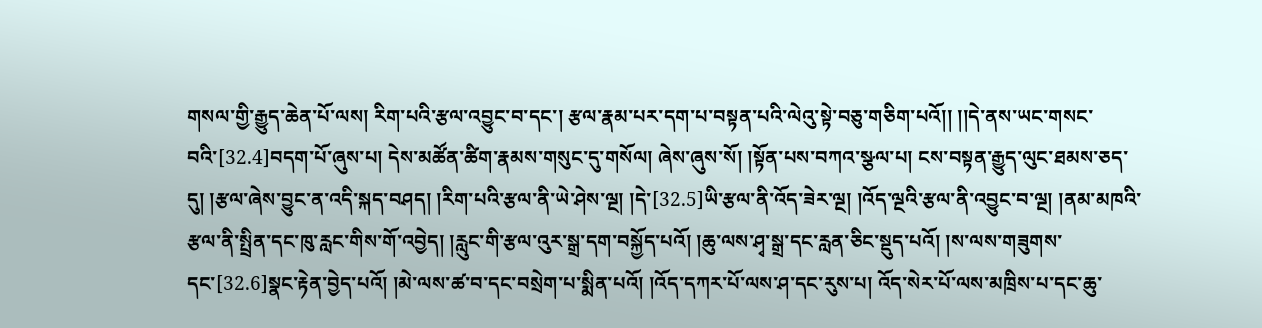གསལ་གྱི་རྒྱུད་ཆེན་པོ་ལས། རིག་པའི་རྩལ་འབྱུང་བ་དང་། རྩལ་རྣམ་པར་དག་པ་བསྟན་པའི་ལེའུ་སྟེ་བཅུ་གཅིག་པའོ།། །།དེ་ནས་ཡང་གསང་བའི་[32.4]བདག་པོ་ཞུས་པ། དེས་མཚོན་ཚིག་རྣམས་གསུང་དུ་གསོལ། ཞེས་ཞུས་སོ། །སྟོན་པས་བཀའ་སྩལ་པ། ངས་བསྟན་རྒྱུད་ལུང་ཐམས་ཅད་དུ། །རྩལ་ཞེས་བྱུང་ན་འདི་སྐད་བཤད། །རིག་པའི་རྩལ་ནི་ཡེ་ཤེས་ལྔ། །དེ་[32.5]ཡི་རྩལ་ནི་འོད་ཟེར་ལྔ། །འོད་ལྔའི་རྩལ་ནི་འབྱུང་བ་ལྔ། །ནམ་མཁའི་རྩལ་ནི་སྤྲིན་དང་ཁུ་རླང་གིས་གོ་འབྱེད། །རླུང་གི་རྩལ་འུར་སྒྲ་དག་བསྐྱོད་པའོ། །ཆུ་ལས་ཤྭ་སྒྲ་དང་རླན་ཅིང་སྡུད་པའོ། །ས་ལས་གཟུགས་དང་[32.6]སྣང་རྟེན་བྱེད་པའོ། །མེ་ལས་ཚ་བ་དང་བསྲེག་པ་སྨིན་པའོ། །འོད་དཀར་པོ་ལས་ཤ་དང་རུས་པ། འོད་སེར་པོ་ལས་མཁྲིས་པ་དང་ཆུ་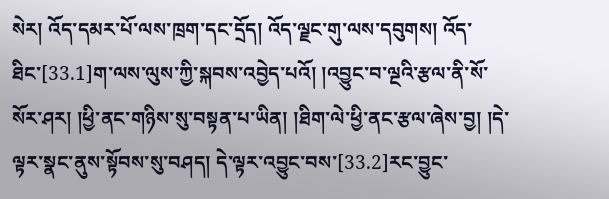སེར། འོད་དམར་པོ་ལས་ཁྲག་དང་དྲོད། འོད་ལྗང་གུ་ལས་དབུགས། འོད་ཐིང་[33.1]ག་ལས་ལུས་ཀྱི་སྐབས་འབྱེད་པའོ། །འབྱུང་བ་ལྔའི་རྩལ་ནི་སོ་སོར་ཤར། །ཕྱི་ནང་གཉིས་སུ་བསྟན་པ་ཡིན། །ཐིག་ལེ་ཕྱི་ནང་རྩལ་ཞེས་བྱ། །དེ་ལྟར་སྣང་ནུས་སྟོབས་སུ་བཤད། དེ་ལྟར་འབྱུང་བས་[33.2]རང་བྱུང་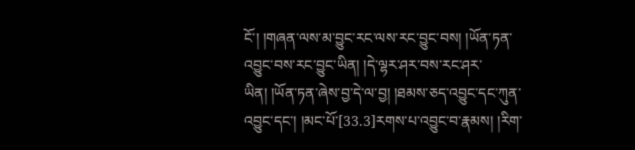ངོ་། །གཞན་ལས་མ་བྱུང་རང་ལས་རང་བྱུང་བས། །ཡོན་ཏན་འབྱུང་བས་རང་བྱུང་ཡིན། །དེ་ལྷར་ཤར་བས་རང་ཤར་ཡིན། །ཡོན་ཏན་ཞེས་བྱ་དེ་ལ་བྱ། །ཐམས་ཅད་འབྱུང་དང་ཀུན་འབྱུང་དང་། །མང་པོ་[33.3]རགས་པ་འབྱུང་བ་རྣམས། །རིག་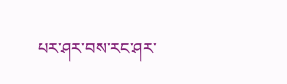པར་ཤར་བས་རང་ཤར་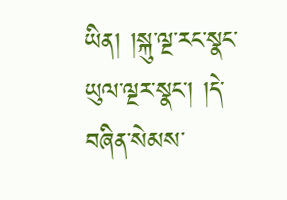ཡིན། །སྐུ་ལྔ་རང་སྣང་ཡུལ་ལྔར་སྣང་། །དེ་བཞིན་སེམས་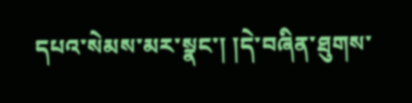དཔའ་སེམས་མར་སྣང་། །དེ་བཞིན་ཐུགས་